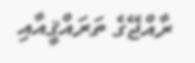ރާއްޖޭގެ ތަރައްޤީއާއި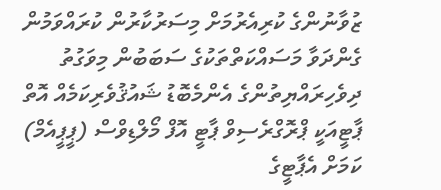ޒުވާނުންގެ ކުރިއެރުމަށް މިސަރުކާރުން ކުރައްވަމުން ގެންދަވާ މަސައްކަތްތަކުގެ ސަބަބުން މިވަގުތު ދިވެހިރައްޔިތުންގެ އެންމެބޮޑު ޝައުޤުވެރިކަމެއް އޮތް ޕާޓީއަކީ ޕްރޮގްރެސިވް ޕާޓީ އޮފް މޯލްޑިވްސް (ޕީޕީއެމް) ކަމަށް އެޕާޓީގެ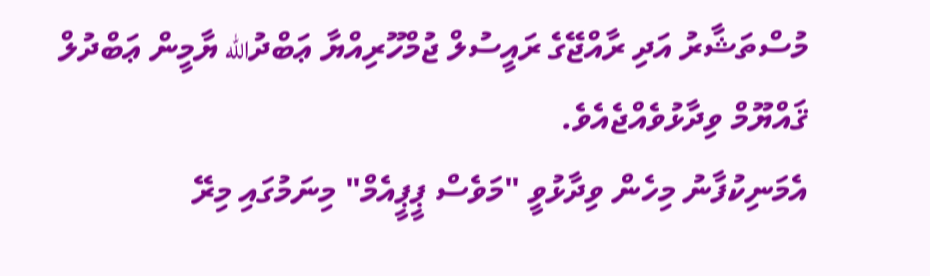މުސްތަޝާރު އަދި ރާއްޖޭގެ ރައީސުލް ޖުމްހޫރިއްޔާ ޢަބްދުالله ޔާމީން ޢަބްދުލް ޤައްޔޫމް ވިދާޅުވެއްޖެއެވެ.
އެމަނިކުފާނު މިހެން ވިދާޅުވީ "މަވެސް ޕީޕީއެމް" މިނަމުގައި މިރޭ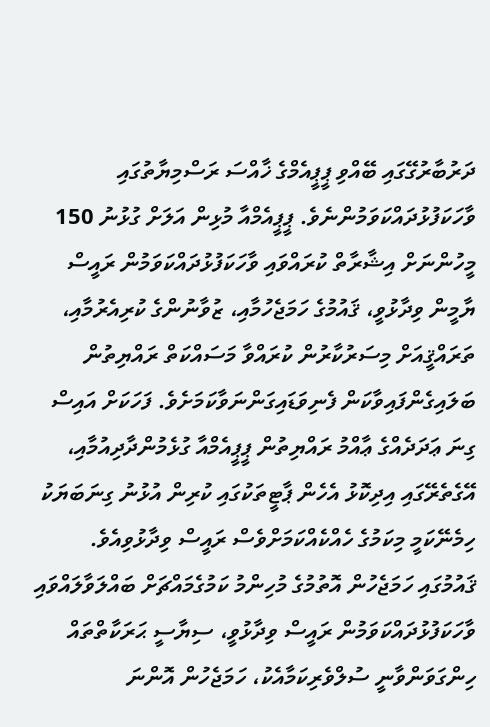ދަރުބާރުގޭގައި ބޭއްވި ޕީޕީއެމްގެ ޚާއްސަ ރަސްމިޔާތުގައި ވާހަކަފުޅުދައްކަވަމުންނެވެ. ޕީޕީއެމްއާ މުޅިން އަލަށް ގުޅުނު 150 މީހުންނަށް އިޝާރާތް ކުރައްވައި ވާހަކަފުޅުދައްކަވަމުން ރައީސް ޔާމީން ވިދާޅުވީ، ޤައުމުގެ ހަމަޖެހުމާއި، ޒުވާނުންގެ ކުރިއެރުމާއި، ތަރައްޤީއަށް މިސަރުކާރުން ކުރައްވާ މަސައްކަތް ރައްޔިތުން ބަލައިގެންފައިވާކަން ފެނިވަޑައިގަންނަވާކަމަށެވެ. ފަހަކަށް އައިސް ގިނަ ޢަދަދެއްގެ ޢާއްމު ރައްޔިތުން ޕީޕީއެމްއާ ގުޅެމުންދާދިއުމާއި، އޭގެތެރޭގައި އިދިކޮޅު އެހެން ޕާޓީތަކުގައި ކުރިން އުޅުނު ގިނަބަޔަކު ހިމެނޭކަމީ މިކަމުގެ ހެއްކެއްކަމަށްވެސް ރައީސް ވިދާޅުވިއެވެ.
ޤައުމުގައި ހަމަޖެހުން އޮތުމުގެ މުހިންމު ކަމުގެމައްޗަށް ބައްލަވާލައްވައި ވާހަކަފުޅުދައްކަވަމުން ރައީސް ވިދާޅުވީ، ސިޔާސީ ޙަރަކާތްތައް ހިންގަވަންވާނީ ސުލްވެރިކަމާއެކު، ހަމަޖެހުން އޮންނަ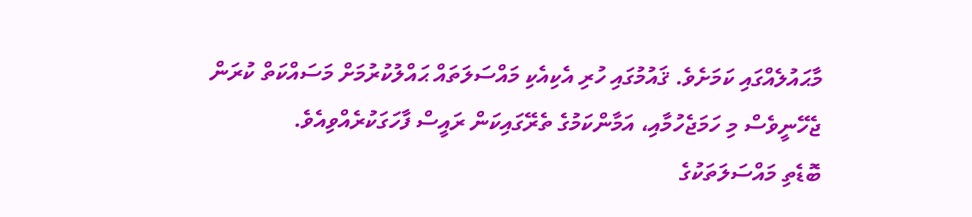މާޙައުލެއްގައި ކަމަށެވެ. ޤައުމުގައި ހުރި އެކިއެކި މައްސަލަތައް ޙައްލުކުރުމަށް މަސައްކަތް ކުރަން ޖެހޭނީވެސް މި ހަމަޖެހުމާއި، އަމާންކަމުގެ ތެރޭގައިކަން ރައީސް ފާހަގަކުރެއްވިއެވެ.
ބޮޑެތި މައްސަލަތަކުގެ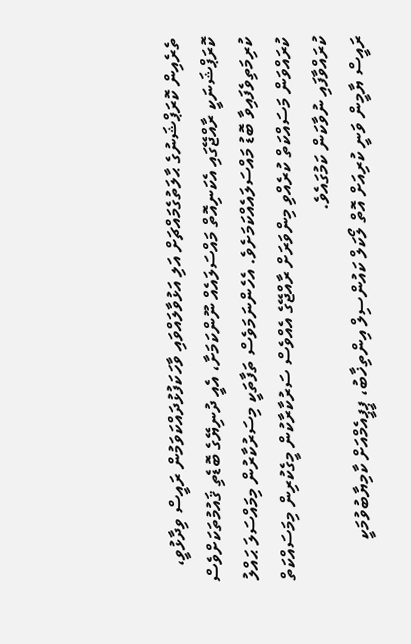ތެރެއިން ކޮރަޕްޝަނުގެ ޙާލަތުގެމައްޗަށް އަލި އަޅުވާލައްވައި ވާހަކަފުޅުދައްކަވަމުން ރައީސް ވިދާޅުވީ، ކޮރަޕްޝަނަކީ ރާއްޖޭގައި އެކަނިއޮތް މައްސަލައެއް ނޫންކަމަށާ، އެއީ ދުނިޔޭގެ ބޮޑެތި ޤައުމުތަކަށްވެސް ކުރިމަތިވެފައިވާ ބޮޑު މައްސަލައެއްކަމަށެވެ. އެހެންނަމަވެސް ތަފާތަކީ މިސަރުކާރުން މިމައްސަލަ ޙައްލު ކުރައްވަން މަސައްކަތް ކުރެއްވި މިންވަރަށް ރާއްޖޭގެ އެއްވެސް ސަރުކާރާކުން މީގެކުރިން މިމަސައްކަތް ކުރައްވާފައި ނުވާކަން ކަމުގައެވެ.
ރައީސް ޔާމީން ވަނީ ކުރިއަށް އޮތް ލޯކަލް ކައުންސިލް އިންތިޚާބު، ޕީޕީއެމްއަށް ކާމިޔާބުވުމަކީ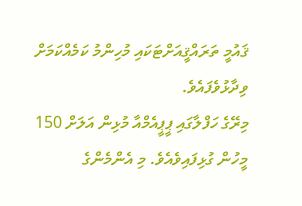ޤައުމީ ތަރައްޤީއަށްޓަކައި މުހިންމު ކަމެއްކަމަށް ވިދާޅުވެފައެވެ.
މިރޭގެ ހަފްލާގައި ޕީޕީއެމްއާ މުޅިން އަލަށް 150 މީހުން ގުޅިފައިވެއެވެ. މި އެންމެންގެ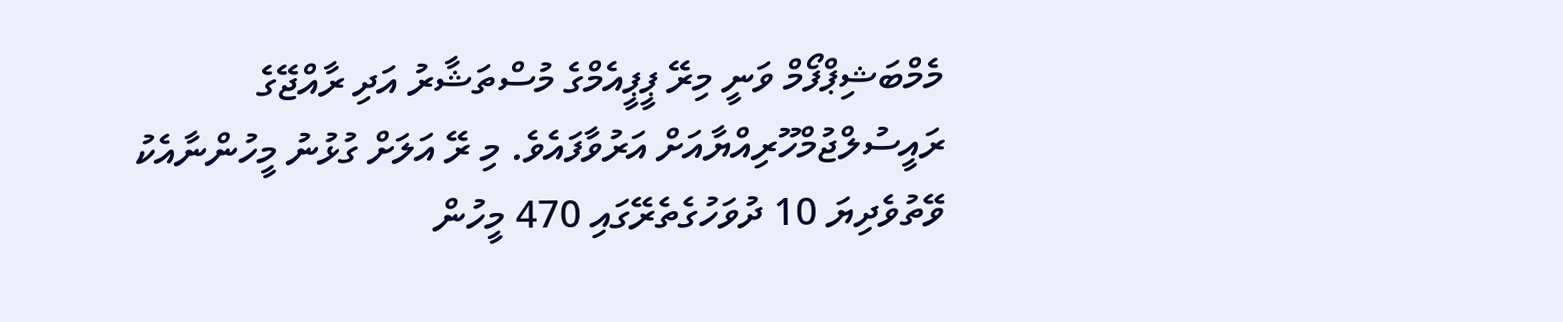މެމްބަޝިޕްފޯމް ވަނީ މިރޭ ޕީޕީއެމްގެ މުސްތަޝާރު އަދި ރާއްޖޭގެ ރައީސުލްޖުމްހޫރިއްޔާއަށް އަރުވާފައެވެ. މި ރޭ އަލަށް ގުޅުނު މީހުންނާއެކު ވޭތުވެދިޔަ 10 ދުވަހުގެތެރޭގައި 470 މީހުން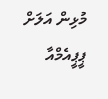މުޅިން އަލަށް ޕީޕީއެމްއާ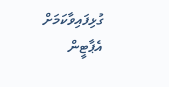ގުޅިފައިވާކަމަށް އެޕާޓީން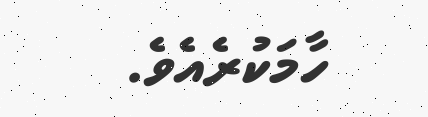ހާމަކުރެއެވެ.